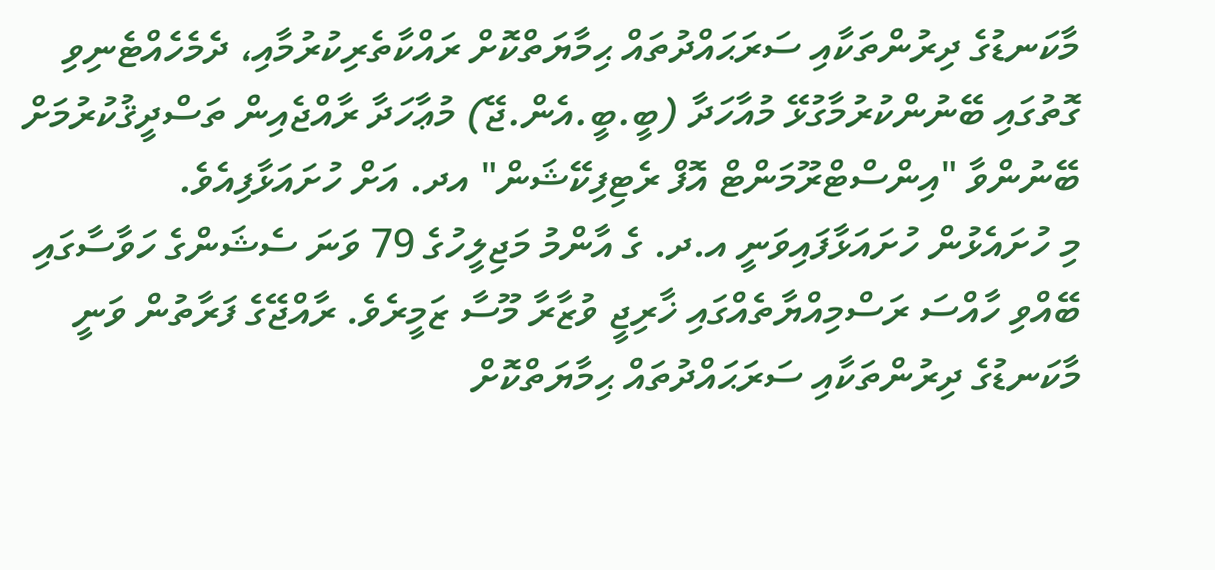މާކަނޑުގެ ދިރުންތަކާއި ސަރަޙައްދުތައް ޙިމާޔަތްކޮށް ރައްކާތެރިކުރުމާއި، ދެމެހެއްޓެނިވި ގޮތުގައި ބޭނުންކުރުމާގުޅޭ މުއާހަދާ (ބީ.ބީ.އެން.ޖޭ) މުޢާހަދާ ރާއްޖެއިން ތަސްދީޤުކުރުމަށް ބޭނުންވާ "އިންސްޓްރޫމަންޓް އޮފް ރެޓިފިކޭޝަން" އދ. އަށް ހުށައަޅާފިއެވެ.
މި ހުށައެޅުން ހުށައަޅާފައިވަނީ އ.ދ. ގެ އާންމު މަޖިލީހުގެ 79 ވަނަ ސެޝަންގެ ހަވާސާގައި ބޭއްވި ހާއްސަ ރަސްމިއްޔާތެއްގައި ޚާރިޖީ ވުޒާރާ މޫސާ ޒަމީރެވެ. ރާއްޖޭގެ ފަރާތުން ވަނީ މާކަނޑުގެ ދިރުންތަކާއި ސަރަޙައްދުތައް ޙިމާޔަތްކޮށް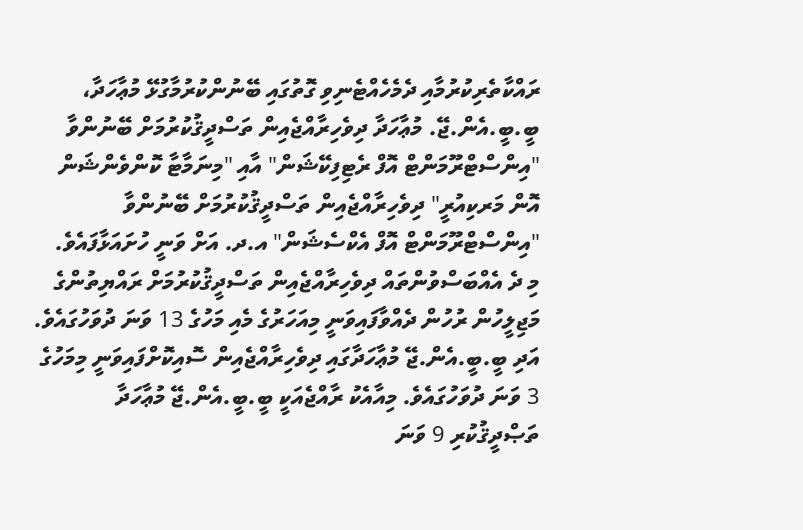ރައްކާތެރިކުރުމާއި ދެމެހެއްޓެނިވި ގޮތުގައި ބޭނުންކުރުމާގުޅޭ މުޢާހަދާ، ބީ.ބީ.އެން.ޖޭ. މުޢާހަދާ ދިވެހިރާއްޖެއިން ތަސްދީޤުކުރުމަށް ބޭނުންވާ "އިންސްޓްރޫމަންޓް އޮފް ރެޓިފިކޭޝަން" އާއި "މިނަމާޓާ ކޮންވެންޝަން އޮން މަރކިއުރީ" ދިވެހިރާއްޖެއިން ތަސްދީޤުކުރުމަށް ބޭނުންވާ "އިންސްޓްރޫމަންޓް އޮފް އެކްސެޝަން" އ.ދ. އަށް ވަނީ ހުށައަޅާފައެވެ.
މި ދެ އެއްބަސްވުންތައް ދިވެހިރާއްޖެއިން ތަސްދީޤުކުރުމަށް ރައްޔިތުންގެ މަޖިލީހުން ރުހުން ދެއްވާފައިވަނީ މިއަހަރުގެ މެއި މަހުގެ 13 ވަނަ ދުވަހުގައެވެ. އަދި ބީ.ބީ.އެން.ޖޭ މުޢާހަދާގައި ދިވެހިރާއްޖެއިން ސޮއިކޮށްފައިވަނީ މިމަހުގެ 3 ވަނަ ދުވަހުގައެވެ. މިއާއެކު ރާއްޖެއަކީ ބީ.ބީ.އެން.ޖޭ މުޢާހަދާ ތަޞްދީޤުކުރި 9 ވަނަ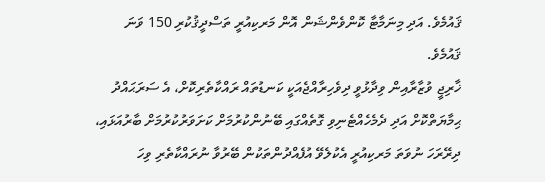ޤައުމެވެ. އަދި މިނަމާޓާ ކޮންވެންޝަން އޮން މަރކިއުރީ ތަސްދީޤުކުރި 150 ވަނަ ޤައުމެވެ.
ޚާރިޖީ ވުޒާރާއިން ވިދާޅުވީ ދިވެހިރާއްޖެއަކީ ކަނޑުތައް ރައްކާތެރިކޮށް، އެ ސަރަޙައްދު ޙިމާޔަތްކޮށް އަދި ދެމެހެއްޓެނިވި ގޮތެއްގައި ބޭނުންކުރުމަށް ކަށަވަރުކުރުމަށް ބާރުއަޅައި، ދިރޭރަހަ ނުވަތަ މަރކިއުރީ އެކުލެވޭ އުފެއްދުންތަކުން ބޭރުވާ ނުރައްކާތެރި ވިހަ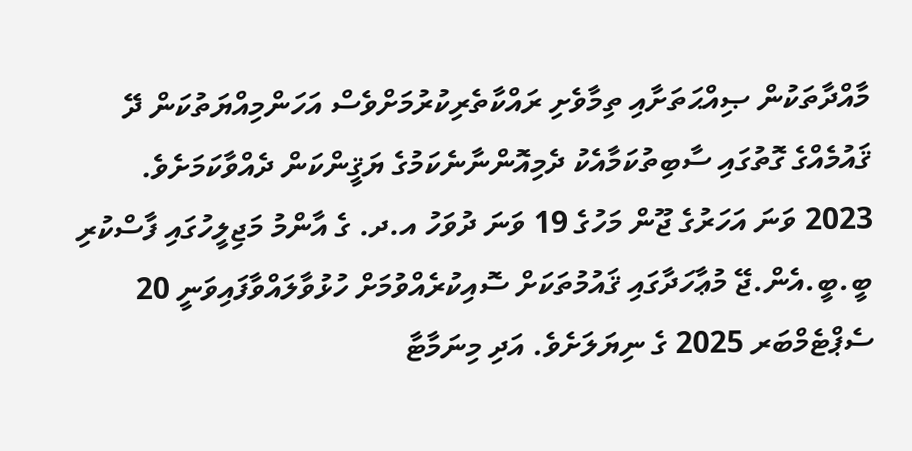މާއްދާތަކުން ޞިއްޙަތަށާއި ތިމާވެށި ރައްކާތެރިކުރުމަށްވެސް އަހަންމިއްޔަތުކަން ދޭ ޤައުމެއްގެ ގޮތުގައި ސާބިތުކަމާއެކު ދެމިއޮންނާނެކަމުގެ ޔަޤީންކަން ދެއްވާކަމަށެވެ.
2023 ވަނަ އަހަރުގެ ޖޫން މަހުގެ 19 ވަނަ ދުވަހު އ.ދ. ގެ އާންމު މަޖިލީހުގައި ފާސްކުރި ބީ.ބީ.އެން.ޖޭ މުޢާހަދާގައި ޤައުމުތަކަށް ސޮއިކުރެއްވުމަށް ހުޅުވާލައްވާފައިވަނީ 20 ސެޕްޓެމްބަރ 2025 ގެ ނިޔަލަށެވެ. އަދި މިނަމާޓާ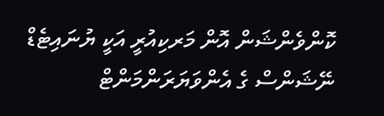ކޮންވެންޝަން އޮން މަރކިއުރީ އަކީ ޔުނައިޓެޑް ނޭޝަންސް ގެ އެންވަޔަރަންމަންޓް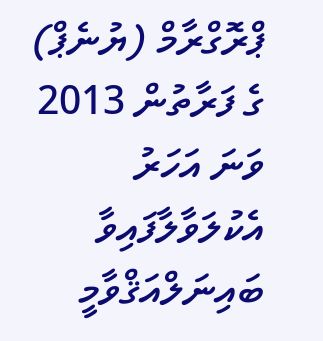ޕްރޮގްރާމް (ޔުނެޕް) ގެ ފަރާތުން 2013 ވަނަ އަހަރު އެކުލަވާލާފައިވާ ބައިނަލްއަޤްވާމީ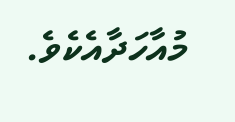މުއާހަދާއެކެވެ.